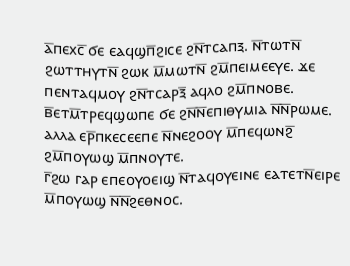ⲁ̅ⲡⲉⲭⲥ̅ ϭⲉ ⲉⲁϥϣⲡ̅ϩⲓⲥⲉ ϩⲛ̅ⲧⲥⲁⲡⲝ. ⲛ̅ⲧⲱⲧⲛ̅ ϩⲱⲧⲧⲏⲩⲧⲛ̅ ϩⲱⲕ ⲙ̅ⲙⲱⲧⲛ̅ ϩⲙ̅ⲡⲉⲓⲙⲉⲉⲩⲉ. ϫⲉ ⲡⲉⲛⲧⲁϥⲙⲟⲩ ϩⲛ̅ⲧⲥⲁⲣⲝ̅ ⲁϥⲗⲟ ϩⲙ̅ⲡⲛⲟⲃⲉ.
ⲃ̅ⲉⲧⲙ̅ⲧⲣⲉϥϣⲱⲡⲉ ϭⲉ ϩⲛ̅ⲛ̅ⲉⲡⲓⲑⲩⲙⲓⲁ ⲛ̅ⲛ̅ⲣⲱⲙⲉ. ⲁⲗⲗⲁ ⲉⲣ̅ⲡⲕⲉⲥⲉⲉⲡⲉ ⲛ̅ⲛⲉϩⲟⲟⲩ ⲙ̅ⲡⲉϥⲱⲛϩ̅ ϩⲙ̅ⲡⲟⲩⲱϣ ⲙ̅ⲡⲛⲟⲩⲧⲉ.
ⲅ̅ϩⲱ ⲅⲁⲣ ⲉⲡⲉⲟⲩⲟⲉⲓϣ ⲛ̅ⲧⲁϥⲟⲩⲉⲓⲛⲉ ⲉⲁⲧⲉⲧⲛ̅ⲉⲓⲣⲉ ⲙ̅ⲡⲟⲩⲱϣ ⲛ̅ⲛ̅ϩⲉⲑⲛⲟⲥ.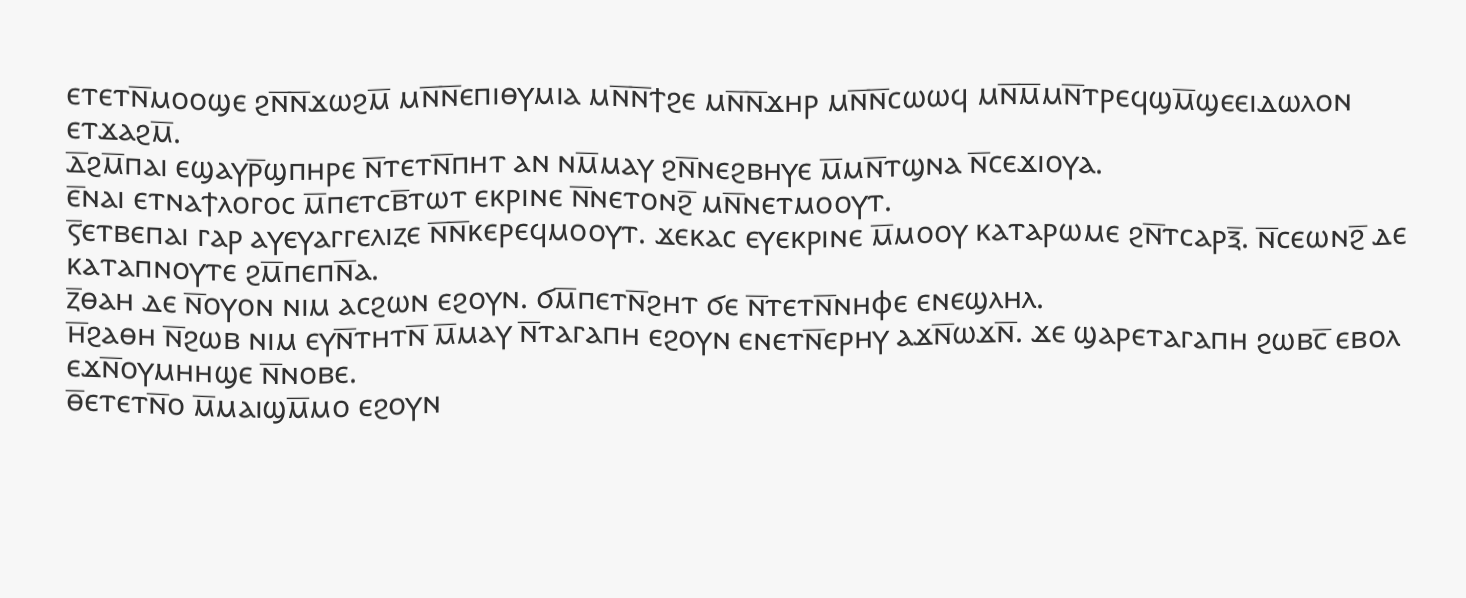ⲉⲧⲉⲧⲛ̅ⲙⲟⲟϣⲉ ϩⲛ̅ⲛ̅ϫⲱϩⲙ̅ ⲙⲛ̅ⲛ̅ⲉⲡⲓⲑⲩⲙⲓⲁ ⲙⲛ̅ⲛ̅ϯϩⲉ ⲙⲛ̅ⲛ̅ϫⲏⲣ ⲙⲛ̅ⲛ̅ⲥⲱⲱϥ ⲙⲛ̅ⲙ̅ⲙⲛ̅ⲧⲣⲉϥϣⲙ̅ϣⲉⲉⲓⲇⲱⲗⲟⲛ ⲉⲧϫⲁϩⲙ̅.
ⲇ̅ϩⲙ̅ⲡⲁⲓ ⲉϣⲁⲩⲣ̅ϣⲡⲏⲣⲉ ⲛ̅ⲧⲉⲧⲛ̅ⲡⲏⲧ ⲁⲛ ⲛⲙ̅ⲙⲁⲩ ϩⲛ̅ⲛⲉϩⲃⲏⲩⲉ ⲙ̅ⲙⲛ̅ⲧϣⲛⲁ ⲛ̅ⲥⲉϫⲓⲟⲩⲁ.
ⲉ̅ⲛⲁⲓ ⲉⲧⲛⲁϯⲗⲟⲅⲟⲥ ⲙ̅ⲡⲉⲧⲥⲃ̅ⲧⲱⲧ ⲉⲕⲣⲓⲛⲉ ⲛ̅ⲛⲉⲧⲟⲛϩ̅ ⲙⲛ̅ⲛⲉⲧⲙⲟⲟⲩⲧ.
ⲋ̅ⲉⲧⲃⲉⲡⲁⲓ ⲅⲁⲣ ⲁⲩⲉⲩⲁⲅⲅⲉⲗⲓⲍⲉ ⲛ̅ⲛ̅ⲕⲉⲣⲉϥⲙⲟⲟⲩⲧ. ϫⲉⲕⲁⲥ ⲉⲩⲉⲕⲣⲓⲛⲉ ⲙ̅ⲙⲟⲟⲩ ⲕⲁⲧⲁⲣⲱⲙⲉ ϩⲛ̅ⲧⲥⲁⲣⲝ̅. ⲛ̅ⲥⲉⲱⲛϩ̅ ⲇⲉ ⲕⲁⲧⲁⲡⲛⲟⲩⲧⲉ ϩⲙ̅ⲡⲉⲡⲛ̅ⲁ.
ⲍ̅ⲑⲁⲏ ⲇⲉ ⲛ̅ⲟⲩⲟⲛ ⲛⲓⲙ ⲁⲥϩⲱⲛ ⲉϩⲟⲩⲛ. ϭⲙ̅ⲡⲉⲧⲛ̅ϩⲏⲧ ϭⲉ ⲛ̅ⲧⲉⲧⲛ̅ⲛⲏⲫⲉ ⲉⲛⲉϣⲗⲏⲗ.
ⲏ̅ϩⲁⲑⲏ ⲛ̅ϩⲱⲃ ⲛⲓⲙ ⲉⲩⲛ̅ⲧⲏⲧⲛ̅ ⲙ̅ⲙⲁⲩ ⲛ̅ⲧⲁⲅⲁⲡⲏ ⲉϩⲟⲩⲛ ⲉⲛⲉⲧⲛ̅ⲉⲣⲏⲩ ⲁϫⲛ̅ⲱϫⲛ̅. ϫⲉ ϣⲁⲣⲉⲧⲁⲅⲁⲡⲏ ϩⲱⲃⲥ̅ ⲉⲃⲟⲗ ⲉϫⲛ̅ⲟⲩⲙⲏⲏϣⲉ ⲛ̅ⲛⲟⲃⲉ.
ⲑ̅ⲉⲧⲉⲧⲛ̅ⲟ ⲙ̅ⲙⲁⲓϣⲙ̅ⲙⲟ ⲉϩⲟⲩⲛ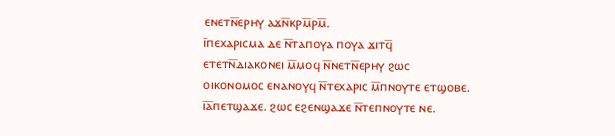ⲉⲛⲉⲧⲛ̅ⲉⲣⲏⲩ ⲁϫⲛ̅ⲕⲣⲙ̅ⲣⲙ̅.
ⲓ̅ⲡⲉⲭⲁⲣⲓⲥⲙⲁ ⲇⲉ ⲛ̅ⲧⲁⲡⲟⲩⲁ ⲡⲟⲩⲁ ϫⲓⲧϥ̅ ⲉⲧⲉⲧⲛ̅ⲇⲓⲁⲕⲟⲛⲉⲓ ⲙ̅ⲙⲟϥ ⲛ̅ⲛⲉⲧⲛ̅ⲉⲣⲏⲩ ϩⲱⲥ ⲟⲓⲕⲟⲛⲟⲙⲟⲥ ⲉⲛⲁⲛⲟⲩϥ ⲛ̅ⲧⲉⲭⲁⲣⲓⲥ ⲙ̅ⲡⲛⲟⲩⲧⲉ ⲉⲧϣⲟⲃⲉ.
ⲓ̅ⲁ̅ⲡⲉⲧϣⲁϫⲉ. ϩⲱⲥ ⲉϩⲉⲛϣⲁϫⲉ ⲛ̅ⲧⲉⲡⲛⲟⲩⲧⲉ ⲛⲉ.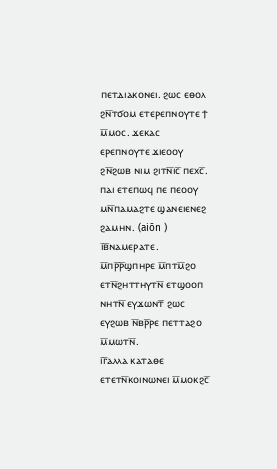ⲡⲉⲧⲇⲓⲁⲕⲟⲛⲉⲓ. ϩⲱⲥ ⲉⲑⲟⲗ ϩⲛ̅ⲧϭⲟⲙ ⲉⲧⲉⲣⲉⲡⲛⲟⲩⲧⲉ ϯ ⲙ̅ⲙⲟⲥ. ϫⲉⲕⲁⲥ ⲉⲣⲉⲡⲛⲟⲩⲧⲉ ϫⲓⲉⲟⲟⲩ ϩⲛ̅ϩⲱⲃ ⲛⲓⲙ ϩⲓⲧⲛ̅ⲓⲥ̅ ⲡⲉⲭⲥ̅. ⲡⲁⲓ ⲉⲧⲉⲡⲱϥ ⲡⲉ ⲡⲉⲟⲟⲩ ⲙⲛ̅ⲡⲁⲙⲁϩⲧⲉ ϣⲁⲛⲉⲓⲉⲛⲉϩ ϩⲁⲙⲏⲛ. (aiōn )
ⲓ̅ⲃ̅ⲛⲁⲙⲉⲣⲁⲧⲉ. ⲙ̅ⲡⲣ̅ⲣ̅ϣⲡⲏⲣⲉ ⲙ̅ⲡⲧⲙ̅ϩⲟ ⲉⲧⲛ̅ϩⲏⲧⲧⲏⲩⲧⲛ̅ ⲉⲧϣⲟⲟⲡ ⲛⲏⲧⲛ̅ ⲉⲩϫⲱⲛⲧ̅ ϩⲱⲥ ⲉⲩϩⲱⲃ ⲛ̅ⲃⲣ̅ⲣⲉ ⲡⲉⲧⲧⲁϩⲟ ⲙ̅ⲙⲱⲧⲛ̅.
ⲓ̅ⲅ̅ⲁⲗⲗⲁ ⲕⲁⲧⲁⲑⲉ ⲉⲧⲉⲧⲛ̅ⲕⲟⲓⲛⲱⲛⲉⲓ ⲙ̅ⲙⲟⲕϩⲥ̅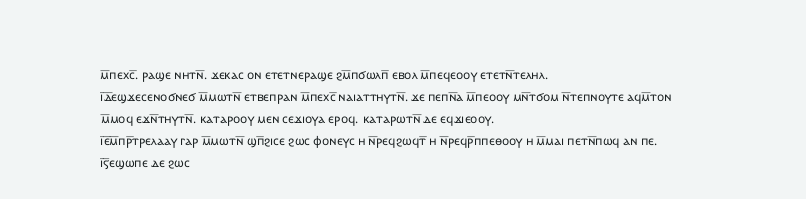ⲙ̅ⲡⲉⲭⲥ̅. ⲣⲁϣⲉ ⲛⲏⲧⲛ̅. ϫⲉⲕⲁⲥ ⲟⲛ ⲉⲧⲉⲧⲛⲉⲣⲁϣⲉ ϩⲙ̅ⲡϭⲱⲗⲡ̅ ⲉⲃⲟⲗ ⲙ̅ⲡⲉϥⲉⲟⲟⲩ ⲉⲧⲉⲧⲛ̅ⲧⲉⲗⲏⲗ.
ⲓ̅ⲇ̅ⲉϣϫⲉⲥⲉⲛⲟϭⲛⲉϭ ⲙ̅ⲙⲱⲧⲛ̅ ⲉⲧⲃⲉⲡⲣⲁⲛ ⲙ̅ⲡⲉⲭⲥ̅ ⲛⲁⲓⲁⲧⲧⲏⲩⲧⲛ̅. ϫⲉ ⲡⲉⲡⲛ̅ⲁ ⲙ̅ⲡⲉⲟⲟⲩ ⲙⲛ̅ⲧϭⲟⲙ ⲛ̅ⲧⲉⲡⲛⲟⲩⲧⲉ ⲁϥⲙ̅ⲧⲟⲛ ⲙ̅ⲙⲟϥ ⲉϫⲛ̅ⲧⲏⲩⲧⲛ̅. ⲕⲁⲧⲁⲣⲟⲟⲩ ⲙⲉⲛ ⲥⲉϫⲓⲟⲩⲁ ⲉⲣⲟϥ. ⲕⲁⲧⲁⲣⲱⲧⲛ̅ ⲇⲉ ⲉϥϫⲓⲉⲟⲟⲩ.
ⲓ̅ⲉ̅ⲙ̅ⲡⲣ̅ⲧⲣⲉⲗⲁⲁⲩ ⲅⲁⲣ ⲙ̅ⲙⲱⲧⲛ̅ ϣⲡ̅ϩⲓⲥⲉ ϩⲱⲥ ⲫⲟⲛⲉⲩⲥ ⲏ ⲛ̅ⲣⲉϥϩⲱϥⲧ̅ ⲏ ⲛ̅ⲣⲉϥⲣ̅ⲡⲡⲉⲑⲟⲟⲩ ⲏ ⲙ̅ⲙⲁⲓ ⲡⲉⲧⲛ̅ⲡⲱϥ ⲁⲛ ⲡⲉ.
ⲓ̅ⲋ̅ⲉϣⲱⲡⲉ ⲇⲉ ϩⲱⲥ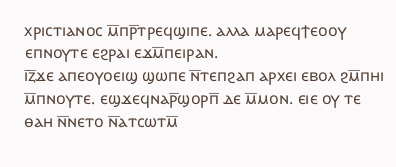ⲭⲣⲓⲥⲧⲓⲁⲛⲟⲥ ⲙ̅ⲡⲣ̅ⲧⲣⲉϥϣⲓⲡⲉ. ⲁⲗⲗⲁ ⲙⲁⲣⲉϥϯⲉⲟⲟⲩ ⲉⲡⲛⲟⲩⲧⲉ ⲉϩⲣⲁⲓ ⲉϫⲙ̅ⲡⲉⲓⲣⲁⲛ.
ⲓ̅ⲍ̅ϫⲉ ⲁⲡⲉⲟⲩⲟⲉⲓϣ ϣⲱⲡⲉ ⲛ̅ⲧⲉⲡϩⲁⲡ ⲁⲣⲭⲉⲓ ⲉⲃⲟⲗ ϩⲙ̅ⲡⲏⲓ ⲙ̅ⲡⲛⲟⲩⲧⲉ. ⲉϣϫⲉϥⲛⲁⲣ̅ϣⲟⲣⲡ̅ ⲇⲉ ⲙ̅ⲙⲟⲛ. ⲉⲓⲉ ⲟⲩ ⲧⲉ ⲑⲁⲏ ⲛ̅ⲛⲉⲧⲟ ⲛ̅ⲁⲧⲥⲱⲧⲙ̅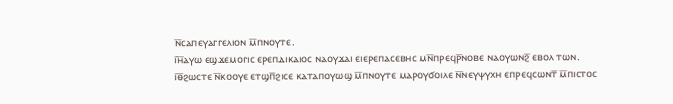ⲛ̅ⲥⲁⲡⲉⲩⲁⲅⲅⲉⲗⲓⲟⲛ ⲙ̅ⲡⲛⲟⲩⲧⲉ.
ⲓ̅ⲏ̅ⲁⲩⲱ ⲉϣϫⲉⲙⲟⲅⲓⲥ ⲉⲣⲉⲡⲇⲓⲕⲁⲓⲟⲥ ⲛⲁⲟⲩϫⲁⲓ ⲉⲓⲉⲣⲉⲡⲁⲥⲉⲃⲏⲥ ⲙⲛ̅ⲡⲣⲉϥⲣ̅ⲛⲟⲃⲉ ⲛⲁⲟⲩⲱⲛϩ̅ ⲉⲃⲟⲗ ⲧⲱⲛ.
ⲓ̅ⲑ̅ϩⲱⲥⲧⲉ ⲛ̅ⲕⲟⲟⲩⲉ ⲉⲧϣⲡ̅ϩⲓⲥⲉ ⲕⲁⲧⲁⲡⲟⲩⲱϣ ⲙ̅ⲡⲛⲟⲩⲧⲉ ⲙⲁⲣⲟⲩϭⲟⲓⲗⲉ ⲛ̅ⲛⲉⲩⲯⲩⲭⲏ ⲉⲡⲣⲉϥⲥⲱⲛⲧ̅ ⲙ̅ⲡⲓⲥⲧⲟⲥ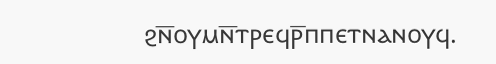ϩⲛ̅ⲟⲩⲙⲛ̅ⲧⲣⲉϥⲣ̅ⲡⲡⲉⲧⲛⲁⲛⲟⲩϥ.